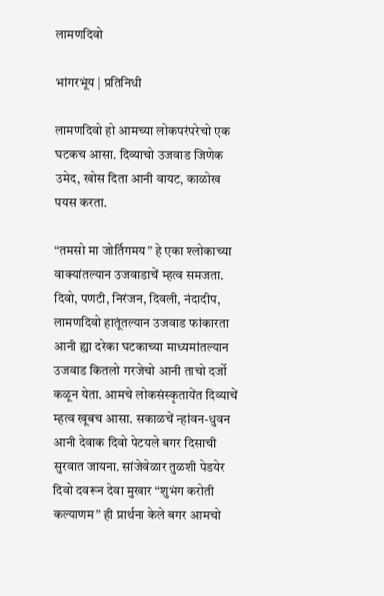लामणदिवो

भांगरभूंय | प्रतिनिधी

लामणदिवो हो आमच्या लोकपरंपरेचो एक घटकच आसा. दिव्याचो उजवाड जिणेक उमेद, खोस दिता आनी वायट, काळोख पयस करता.

“तमसो मा जोर्तिगमय” हे एका श्लोकाच्या वाक्यांतल्यान उजवाडाचें म्हत्व समजता. दिवो, पणटी, निरंजन, दिवली, नंदादीप, लामणदिवो हातूंतल्यान उजवाड फांकारता आनी ह्या दरेका घटकाच्या माध्यमांतल्यान उजवाड कितलो गरजेचो आनी ताचो दर्जो कळून येता. आमचे लोकसंस्कृतायेंत दिव्याचें म्हत्व खूबच आसा. सकाळचें न्हांवन-धुवन आनी देवाक दिवो पेटयले बगर दिसाची सुरवात जायना. सांजेवेळार तुळशी पेडयेर दिवो दवरून देवा मुखार “शुभंग करोती कल्याणम” ही प्रार्थना केले बगर आमचो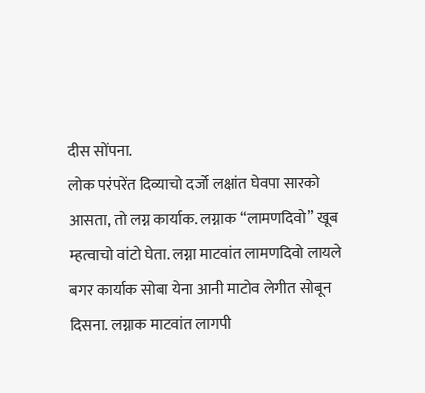दीस सोंपना.
लोक परंपरेंत दिव्याचो दर्जो लक्षांत घेवपा सारको आसता, तो लग्न कार्याक. लग्नाक “लामणदिवो” खूब म्हत्वाचो वांटो घेता. लग्ना माटवांत लामणदिवो लायले बगर कार्याक सोबा येना आनी माटोव लेगीत सोबून दिसना. लग्नाक माटवांत लागपी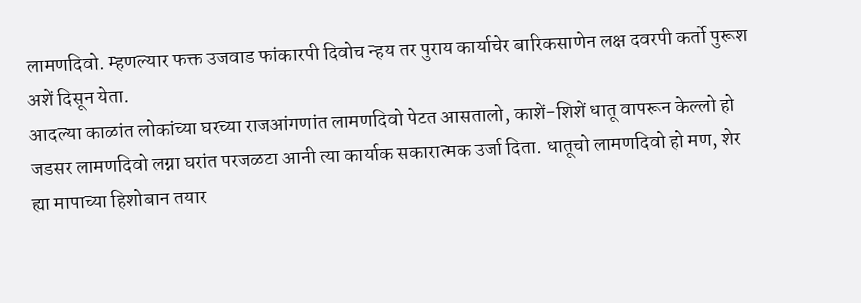लामणदिवो. म्हणल्यार फक्त उजवाड फांकारपी दिवोच न्हय तर पुराय कार्याचेर बारिकसाणेन लक्ष दवरपी कर्तो पुरूश अशें दिसून येता.
आदल्या काळांत लोकांच्या घरच्या राजआंगणांत लामणदिवो पेटत आसतालो, काशें-शिशें धातू वापरून केल्लो हो जडसर लामणदिवो लग्ना घरांत परजळटा आनी त्या कार्याक सकारात्मक उर्जा दिता. धातूचो लामणदिवो हो मण, शेर ह्या मापाच्या हिशोबान तयार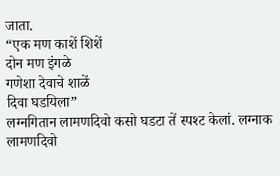जाता.
“एक मण काशें शिशें
दोन मण इंगळे
गणेशा देवाचे शाळें
दिवा घडयिला”
लग्नगितान लामणदिवो कसो घडटा तें स्पश्ट केलां. लग्नाक लामणदिवो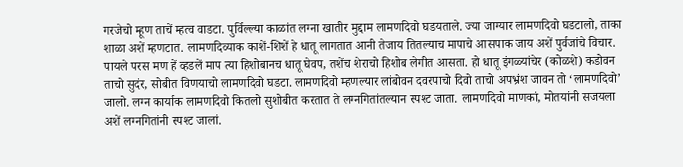गरजेचो म्हूण ताचें म्हत्व वाडटा. पुर्विल्ल्या काळांत लग्ना खातीर मुद्दाम लामणदिवो घडयताले. ज्या जाग्यार लामणदिवो घडटालो, ताका शाळा अशें म्हणटात. लामणदिव्याक काशें-शिशें हे धातू लागतात आनी तेजाय तितल्याच मापाचे आसपाक जाय अशें पुर्वजांचे विचार. पायले परस मण हें व्हडलें माप त्या हिशोबानच धातू घेवप, तशेंच शेराचो हिशोब लेगीत आसता. हो धातू इंगळ्यांचेर (कोळशे) कडोवन ताचो सुदंर, सोबीत विणयाचो लामणदिवो घडटा. लामणदिवो म्हणल्यार लांबोवन दवरपाचो दिवो ताचो अपभ्रंश जावन तो ‘लामणदिवो’ जालो. लग्न कार्याक लामणदिवो कितलो सुशोबीत करतात ते लग्नगितांतल्यान स्पश्ट जाता. लामणदिवो माणकां, मोतयांनी सजयला अशें लग्नगितांनी स्पश्ट जालां.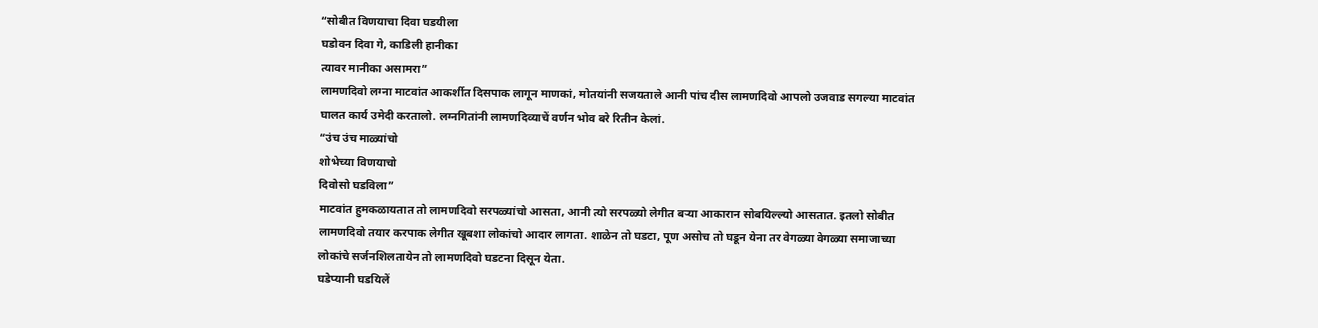“सोबीत विणयाचा दिवा घडयीला
घडोवन दिवा गे, काडिली हानीका
त्यावर मानीका असामरा”
लामणदिवो लग्ना माटवांत आकर्शीत दिसपाक लागून माणकां, मोतयांनी सजयताले आनी पांच दीस लामणदिवो आपलो उजवाड सगल्या माटवांत घालत कार्य उमेदी करतालो. लग्नगितांनी लामणदिव्याचें वर्णन भोव बरे रितीन केलां.
“उंच उंच माळ्यांचो
शोभेच्या विणयाचो
दिवोसो घडविला”
माटवांत हुमकळायतात तो लामणदिवो सरपळ्यांचो आसता, आनी त्यो सरपळ्यो लेगीत बऱ्या आकारान सोबयिल्ल्यो आसतात. इतलो सोबीत लामणदिवो तयार करपाक लेगीत खूबशा लोकांचो आदार लागता. शाळेन तो घडटा, पूण असोच तो घडून येना तर वेगळ्या वेगळ्या समाजाच्या लोकांचे सर्जनशिलतायेन तो लामणदिवो घडटना दिसून येता.
घडेप्यानी घडयिलें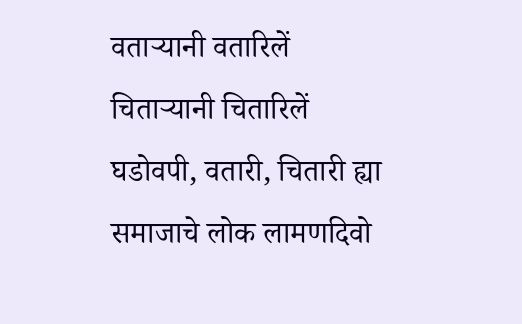वताऱ्यानी वतारिलें
चिताऱ्यानी चितारिलें
घडोवपी, वतारी, चितारी ह्या समाजाचे लोक लामणदिवो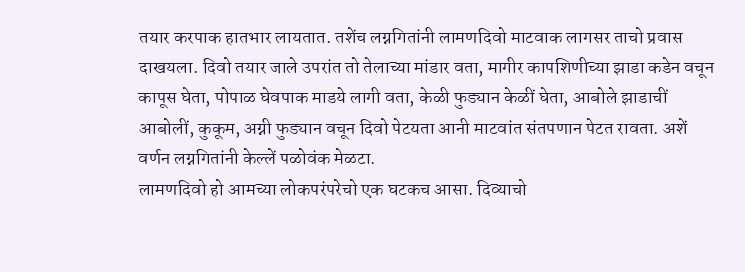तयार करपाक हातभार लायतात. तशेंच लग्नगितांनी लामणदिवो माटवाक लागसर ताचो प्रवास दाखयला. दिवो तयार जाले उपरांत तो तेलाच्या मांडार वता, मागीर कापशिणीच्या झाडा कडेन वचून कापूस घेता, पोपाळ घेवपाक माडये लागी वता, केळी फुड्यान केळीं घेता, आबोले झाडाचीं आबोलीं, कुकूम, अग्नी फुड्यान वचून दिवो पेटयता आनी माटवांत संतपणान पेटत रावता. अशें वर्णन लग्नगितांनी केल्लें पळोवंक मेळटा.
लामणदिवो हो आमच्या लोकपरंपरेचो एक घटकच आसा. दिव्याचो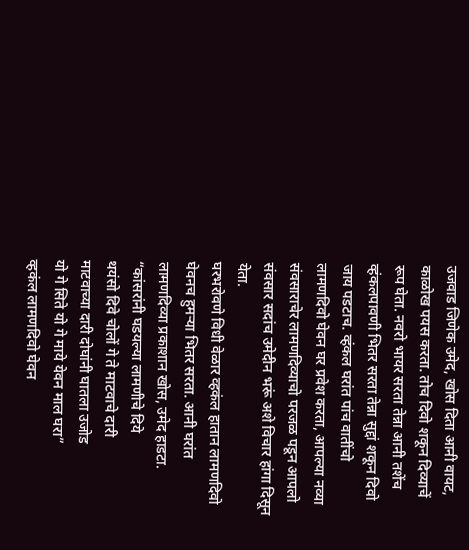उजवाड जिणेक उमेद, खोस दिता आनी वायट, काळोख पयस करता. तोच दिवो शकून दिव्याचें रूप घेता. नवरो भायर सरता तेन्ना आनी तशेंच व्हंकलपावणी भितर सरता तेन्ना सुद्दां शकून दिवो जाय पडटाच. व्हंकल घरांत पांच वातींचो लामणदिवो घेवन घर प्रवेश करता, आपल्या नव्या संवसाराचेर लामणदिव्याचो परजळ पडून आपलो संवसार सदांच उमेदीन भरूं अशे विचार हांगा दिसून येता.
घरभरोवणे विधी वेळार व्हकंल हातान लामणदिवो घेवनच हुमऱ्या भितर सरता. आनी घरांत लामणदिव्या प्रकाशान खोस, उमेद हाडटा.
“कांसरांनी घडयल्या लामणीचे दिये
थयंसो दिवे चोलों गे ते माटवाचे दारी
माटवाच्या दारी दोघांनी घातला उजोड
यो गे सिते यो गे माये येवन माल घरा”
व्हकंल लामणदिवो घेवन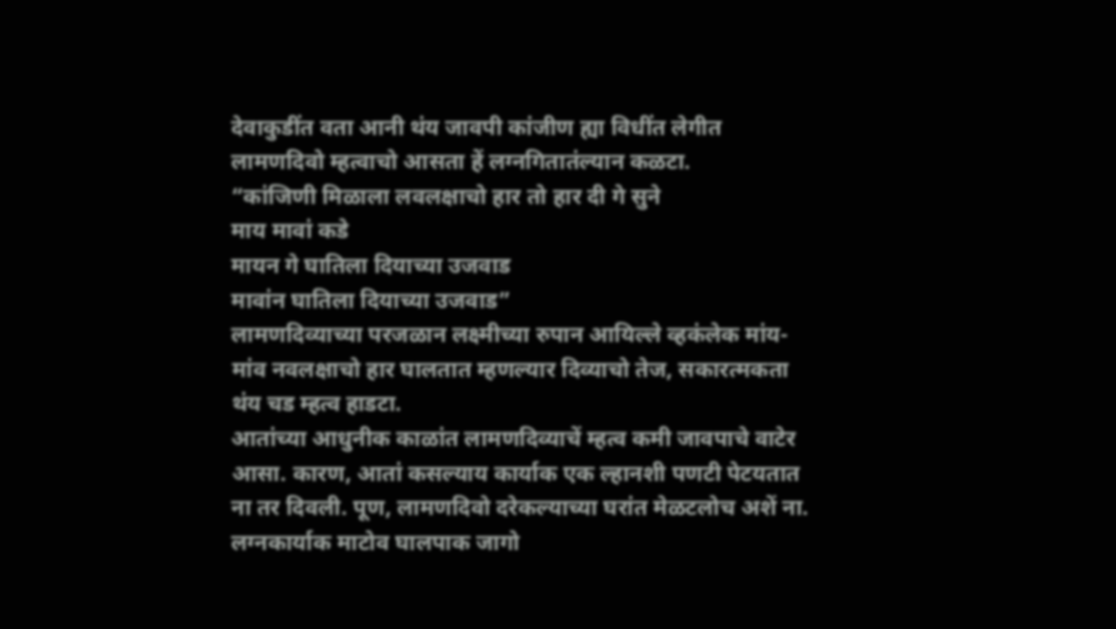देवाकुडींत वता आनी थंय जावपी कांजीण ह्या विधींत लेगीत लामणदिवो म्हत्वाचो आसता हें लग्नगितातंल्यान कळटा.
“कांजिणी मिळाला लवलक्षाचो हार तो हार दी गे सुने
माय मावां कडे
मायन गे घातिला दियाच्या उजवाड
मावांन घातिला दियाच्या उजवाड”
लामणदिव्याच्या परजळान लक्ष्मीच्या रुपान आयिल्ले व्हकंलेक मांय-मांव नवलक्षाचो हार घालतात म्हणल्यार दिव्याचो तेज, सकारत्मकता थंय चड म्हत्व हाडटा.
आतांच्या आधुनीक काळांत लामणदिव्याचें म्हत्व कमी जावपाचे वाटेर आसा. कारण, आतां कसल्याय कार्याक एक ल्हानशी पणटी पेटयतात ना तर दिवली. पूण, लामणदिवो दरेकल्याच्या घरांत मेळटलोच अशें ना. लग्नकार्याक माटोव घालपाक जागो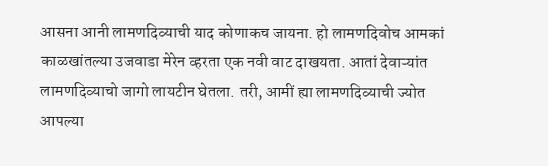आसना आनी लामणदिव्याची याद कोणाकच जायना. हो लामणदिवोच आमकां काळखांतल्या उजवाडा मेरेन व्हरता एक नवी वाट दाखयता. आतां देवाऱ्यांत लामणदिव्याचो जागो लायटीन घेतला. तरी, आमीं ह्या लामणदिव्याची ज्योत आपल्या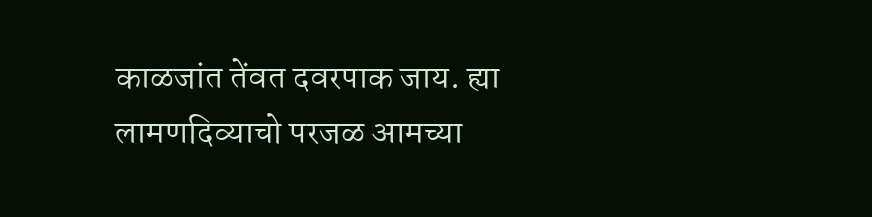काळजांत तेंवत दवरपाक जाय. ह्या लामणदिव्याचो परजळ आमच्या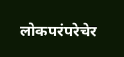लोकपरंपरेचेर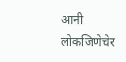आनी लोकजिणेचेर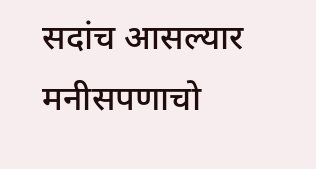सदांच आसल्यार मनीसपणाचो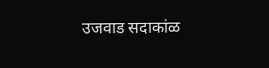उजवाड सदाकांळ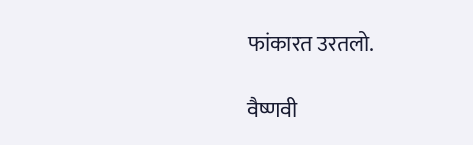फांकारत उरतलो.

वैष्णवी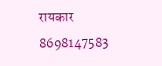रायकार
8698147583